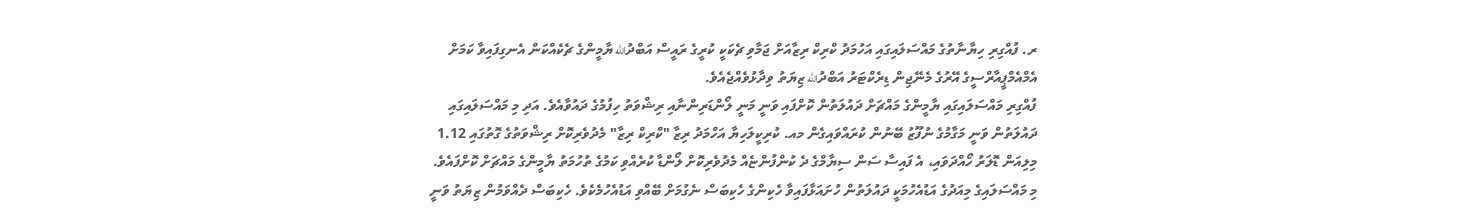ރ. ފުއްގިރި ހިޔާނާތުގެ މައްސަލައިގައި އަހުމަދު ކްރިކް ރިޒާއަށް ޖަމާވި ޗެކަކީ ކުރީގެ ރައީސް އަބްދުالله ޔާމީންގެ ޗެކެއްކަން އެނގިފައިވާ ކަމަށް އެމްއެމްޕީއާރްސީގެ އޭރުގެ މެނޭޖިން ޑިރެކްޓަރު އަބްދުالله ޒިޔަތު ވިދާޅުވެއްޖެއެވެ.
ފުއްގިރި މައްސަލައިގައި ޔާމީންގެ މައްޗަށް ދައުލަތުން ކޮށްފައި ވަނީ މަނީ ލޯންޑަރިންނާއި ރިޝްވަތު ހިފުމުގެ ދައުވާއެވެ. އަދި މި މައްސަލައިގައި ދައުލަތުން ވަނީ މަގާމުގެ ނުފޫޒު ބޭނުން ކުރައްވައިގެން މއ. ކުރިކީލަހިޔާ އަހްމަދު ރިޒާ "ކްރިކް ރިޒާ" މެދުވެރިކޮށް ރިޝްވަތުގެ ގޮތުގައި 1.12 މިލިއަން ޑޮލަރު ހޯއްދަވައި، އެ ފައިސާ ސަން ސިޔާމްގެ ދެ ކުންފުންޏެއް މެދުވެރިކޮށް ލޯންޑާ ކުރެއްވި ކަމުގެ ތުހުމަތު ޔާމީންގެ މައްޗަށް ކޮށްފައެވެ.
މި މައްސަލައިގެ މިއަދުގެ އަޑުއެހުމަކީ ދައުލަތުން ހުށައަޅާފައިވާ ހެކިންގެ ހެކިބަސް ނެގުމަށް ބޭއްވި އަޑުއެހުމެކެވެ. ހެކިބަސް ދެއްވަމުން ޒިޔަތު ވަނީ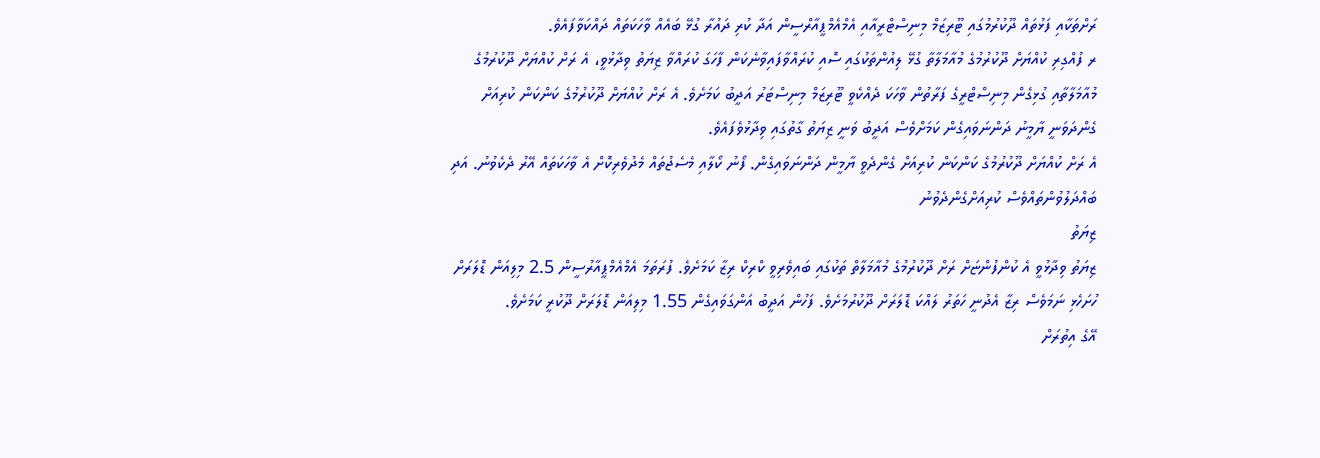ރަށްތަކާއި ފަޅުތައް ދޫކުރުމުގައި ޓޫރިޒަމް މިނިސްޓްރީއާއި އެމްއެމްޕީއާރްސީން އަދާ ކުރި ދައުރާ ގުޅޭ ބައެއް ވާހަކަތައް ދައްކަވާފައެވެ.
ރ ފުއްގިރި ކުއްޔަށް ދޫކުރުމުގެ މުއާމަލާތާ ގުޅޭ ލިއުންތަކުގައި ސޮއި ކުރައްވާފައިވާނެކަން ފާހަގަ ކުރައްވާ ޒިޔަތު ވިދާޅުވީ، އެ ރަށް ކުއްޔަށް ދޫކުރުމުގެ މުއާމަލާތާއި ގުޅިގެން މިނިސްޓްރީގެ ފަރާތުން ވާހަކަ ދެއްކެވީ ޓޫރިޒަމް މިނިސްޓަރު އަދީބު ކަމަށެވެ. އެ ރަށް ކުއްޔަށް ދޫކުރުމުގެ ކަންކަން ކުރިއަށް ގެންދަވަނީ ޔާމީނު ދަންނަވައިގެން ކަމަށްވެސް އަދީބު ވަނީ ޒިޔަތު ގާތުގައި ވިދާޅުވެފައެވެ.
އެ ރަށް ކުއްޔަށް ދޫކުރުމުގެ ކަންކަން ކުރިއަށް ގެންދެވީ ޔާމީން ދަންނަވައިގެން. ފޯނު ކޯލާއި މެސެޖުތައް މެދުވެރިކޮށް އެ ވާހަކަތައް އޭރު ދެކެވުނު. އަދި ބައްދަލުވުންތައްވެސް ކުރިއަށްގެންދެވުނު
ޒިޔަތު
ޒިޔަތު ވިދާޅުވީ އެ ކުންފުންޏަށް ރަށް ދޫކުރުމުގެ މުއާމަލާތް ތަކުގައި ބައިވެރިވީ ކްރިކް ރިޒާ ކަމަށެވެ. ފުރަތަމަ އެމްއެމްޕީއާރުސީން 2.5 މިލިއަން ޑޮލަރަށް ހުށަހެޅި ނަމަވެސް ރިޒާ އެދުނީ ހަތަރު ލައްކަ ޑޮލަރަށް ދޫކުރުމަށެވެ. ފަހުން އަދީބު އަންގަވައިގެން 1.55 މިލިއަން ޑޮލަރަށް ދޫކުރީ ކަމަށެވެ.
އޭގެ އިތުރަށް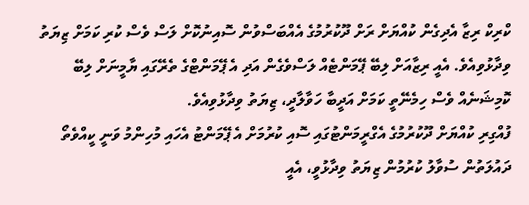ކްރިކް ރިޒާ އެދިގެން ކުއްޔަށް ރަށް ދޫކުރުމުގެ އެއްބަސްވުން ސޮއިނުކޮށް ލަސް ވެސް ކުރި ކަމަށް ޒިޔަތު ވިދާޅުވިއެވެ. އެއީ ރިޒާއަށް ލިބޭ ޕޭމަންޓެއް ލަސްވެގެން އަދި އެ ޕޭމަންޓްގެ ތެރޭގައި ޔާމީނަށް ލިބޭ ކޮމިޝަނެއް ވެސް ހިމެނޭތީ ކަމަށް އަދީބާ ހަވާލާދީ، ޒިޔަތު ވިދާޅުވިއެވެ.
ފުއްގިރި ކުއްޔަށް ދޫކުރުމުގެ އެގްރީމަންޓުގައި ސޮއި ކުރުމަށް އެ ޕޭމަންޓު އެހައި މުހިންމު ވަނީ ކީއްވެތޯ ދައުލަތުން ސުވާލު ކުރުމުން ޒިޔަތު ވިދާޅުވީ، އެއީ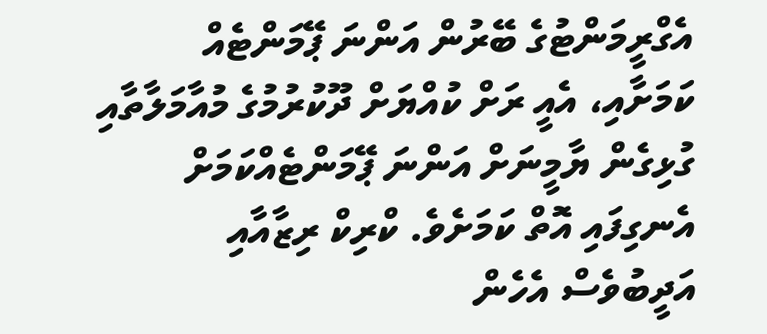އެގްރީމަންޓުގެ ބޭރުން އަންނަ ޕޭމަންޓެއް ކަމަށާއި، އެއީ ރަށް ކުއްޔަށް ދޫކުރުމުގެ މުއާމަލާތާއި ގުޅިގެން ޔާމީނަށް އަންނަ ޕޭމަންޓެއްކަމަށް އެނގިފައި އޮތް ކަމަށެވެ. ކްރިކް ރިޒާއާއި އަދީބުވެސް އެހެން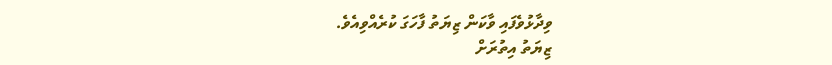ވިދާޅުވެފައި ވާކަން ޒިޔަތު ފާހަގަ ކުރެއްވިއެވެ.
ޒިޔަތު އިތުރަށް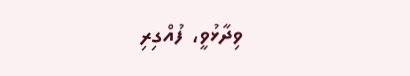ވިދާޅުވީ، ފުއްގިރި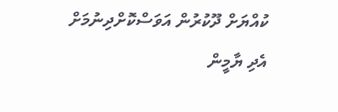ކުއްޔަށް ދޫކުރުން އަވަސްކޮށްދިނުމަށް އެދި ޔާމީން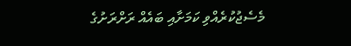މެސެޖުކުރެއްވި ކަމަށާއި ބައެއް ރަށްރަށުގެ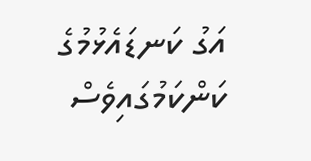އަގު ކަނޑައެޅުމުގެ ކަންކަމުގައިވެސް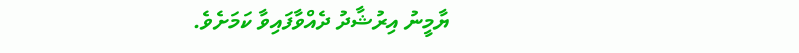ޔާމީނު އިރުޝާދު ދެއްވާފައިވާ ކަމަށެވެ.